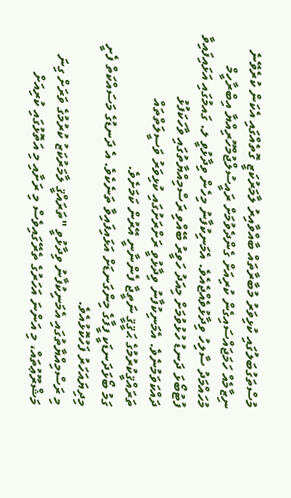މުސްތަގުބަލުގައި ކުޅިވަރު މުބާރާތައް ބާއްވާއިރު ލާމަރުކަޒީ ގޮތެއްގައި އެކަން ކުރެވޭނެ ނިޒާމެއް ހަމަޖައްސައިގެން ކުރިއަށް ގެންދެވުމަށް ރައީސުލްޖުމްހޫރިއްޔާ އިބްރާހީމް މުހައްމަދު ސާލިހު ވިދާޅުވެއްޖެއެވެ. އެމަނިކުފާނު މިހެން ވިދާޅުވީ ލ. ގައމުގައި އަޅައިފައިވާ ފުޓުބޯޅަ ދަނޑު ހުޅުވުމަށް މިއަދު ހަވީރު ބޭއްވި ރަސްމިއްޔާތުގައި ވާހަކަފުޅު ދައްކަވަމުނެވެ. އެމަނިކުފާނު ވިދާޅުވީ ރަށްރަށުގައި ކުޅިވަރު ވަސީލަތްތައް ތަރައްޤީކުރުމުގެ ޙަޤީޤީ ނަތީޖާ ފެންނާނީ އޭރުން ކަމަށެވެ.
ގަމު ބޯޅަދަނޑަކީ ފީފާގެ މިންގަނޑަށް އަޅައިފައިވާ ތަނެކެވެ. އެ ދަނޑުގެ މަސައްކަތް ފެށީ މިދިޔައަހަރު ފަހުކޮޅުއެވެ.
މި ރަސްމިއްޔާތުގައި އެމަނިކުފާނު ވިދާޅުވީ "ތަރައްޤީ ލާމަރުކަޒު ކުރުމުގެ ވަރަށް ގިނަ މަޝްރޫޢުތައް، މި އަންނަ އަހަރުގެ ތެރޭގައިވެސް މި ރަށާއި މި އަތޮޅުގައި ކުރިއަށް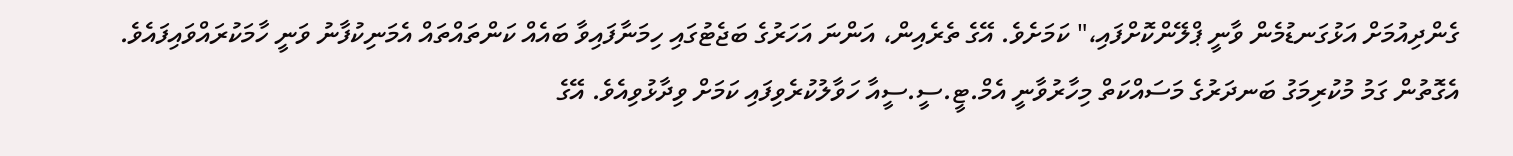ގެންދިއުމަށް އަޅުގަނޑުމެން ވާނީ ޕްލޭންކޮށްފައި،" ކަމަށެވެ. އޭގެ ތެރެއިން، އަންނަ އަހަރުގެ ބަޖެޓުގައި ހިމަނާފައިވާ ބައެއް ކަންތައްތައް އެމަނިކުފާނު ވަނީ ހާމަކުރައްވައިފައެވެ. އެގޮތުން ގަމު މުކުރިމަގު ބަނދަރުގެ މަސައްކަތް މިހާރުވާނީ އެމް.ޓީ.ސީ.ސީއާ ހަވާލުކުރެވިފައި ކަމަށް ވިދާޅުވިއެވެ. އޭގެ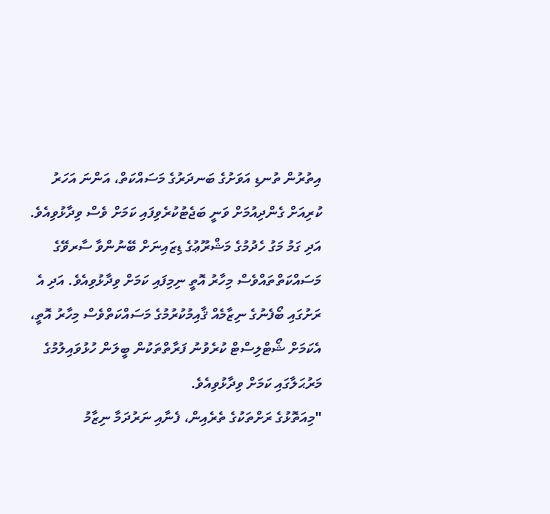އިތުރުން ތުނޑި އަވަށުގެ ބަނދަރުގެ މަސައްކަތް، އަންނަ އަހަރު ކުރިއަށް ގެންދިއުމަށް ވަނީ ބަޖެޓުކުރެވިފައި ކަމަށް ވެސް ވިދާޅުވިއެވެ. އަދި ގަމު މަގު ހެދުމުގެ މަޝްރޫޢުގެ ޑިޒައިނަށް ބޭނުންވާ ސާރވޭގެ މަސައްކަތްތައްވެސް މިހާރު އޮތީ ނިމިފައި ކަމަށް ވިދާޅުވިއެވެ. އަދި އެ ރަށުގައި ބޯފެނުގެ ނިޒާމެއް ޤާއިމުކުރުމުގެ މަސައްކަތްވެސް މިހާރު އޮތީ، އެކަމަށް ޝޯޓްލިސްޓް ކުރެވުނު ފަރާތްތަކުން ބީލަން ހުޅުވައިލުމުގެ މަރުޙަލާގައި ކަމަށް ވިދާޅުވިއެވެ.
"މިއަތޮޅުގެ ރަށްތަކުގެ ތެރެއިން، ފެނާއި ނަރުދަމާ ނިޒާމު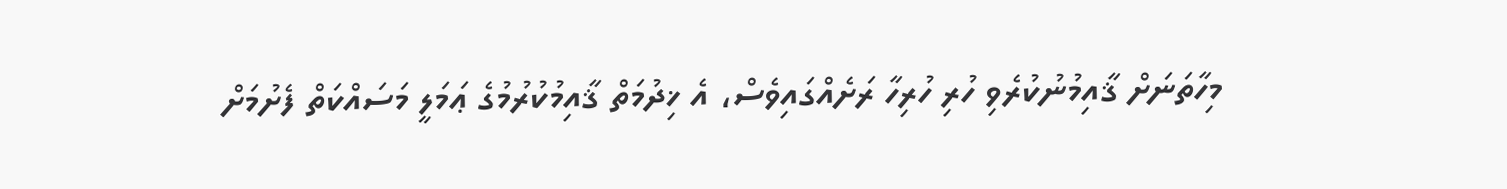މިހާތަނަށް ޤާއިމުނުކުރެވި ހުރި ހުރިހާ ރަށެއްގައިވެސް، އެ ޚިދުމަތް ޤާއިމުކުރުމުގެ ޢަމަލީ މަސައްކަތް ފެށުމަށް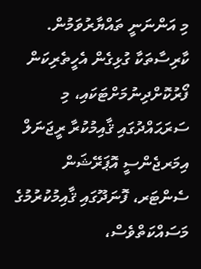މި އަންނަނީ ތައްޔާރުވަމުން. ކާރިސާތަކާ ގުޅިގެން އެހީތެރިކަން ފޯރުކޮށްދިނުމަށްޓަކައި، މި ސަރަޙައްދުގައި ޤާއިމުކުރާ ރީޖަނަލް އިމަރޖެންސީ އޮޕަރޭޝަން ސެންޓަރ، ފޮނަދޫގައި ޤާއިމުކުރުމުގެ މަސައްކަތްވެސް،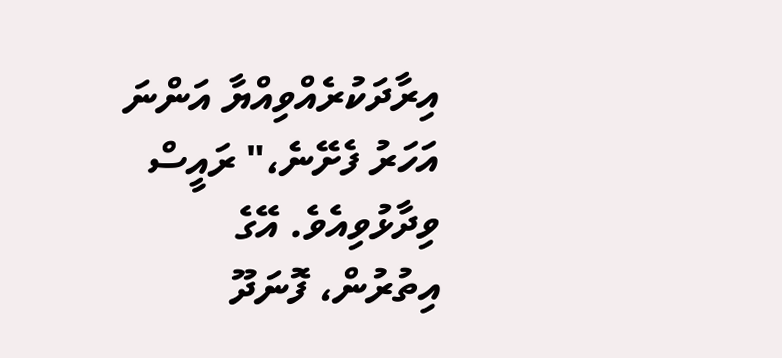އިރާދަކުރެއްވިއްޔާ އަންނަ އަހަރު ފެށޭނެ،" ރައީސް ވިދާޅުވިއެވެ. އޭގެ އިތުރުން، ފޮނަދޫ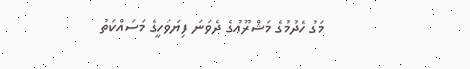މަގު ހެދުމުގެ މަޝްރޫޢުގެ ދެވަނަ ފިޔަވަހީގެ މަސައްކަތު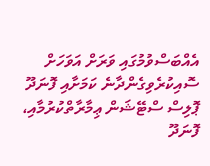އެއްބަސްވުމުގައި ވަރަށް އަވަހަށް ސޮއިކުރެވިގެންދާނެ ކަމަށާއި ފޮނަދޫ ޕޮލިސް ސްޓޭޝަން ޢިމާރާތްކުރުމާއި، ފޮނަދޫ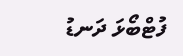ފުޓްބޯޅަ ދަނޑު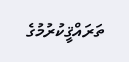ތަރައްޤީކުރުމުގެ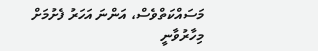މަސައްކަތްވެސް، އަންނަ އަހަރު ފެށުމަށް މިހާރުވާނީ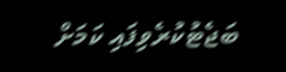ބަޖެޓުކުރެވިފައި ކަމަށް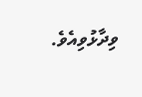ވިދާޅުވިއެވެ.